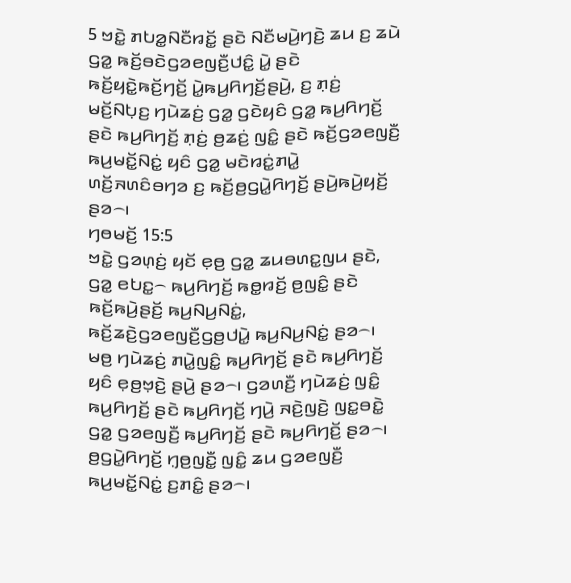5 ꤠꤢꤧ꤭ ꤊꤝꤤ꤭ꤡꤢꤪꤙꤢꤩ꤭ ꤔꤢꤧ ꤡꤢꤪꤗꤣꤧ꤬ꤚꤢꤧ꤬ ꤘꤣ ꤢ꤬ ꤘꤣꤧ ꤞꤤ꤭ ꤒꤢꤩ꤬ꤋꤢꤧꤞꤤꤕꤜꤢꤪ꤬ꤓꤢꤨ꤭ ꤣꤧ꤭ ꤔꤢꤧ ꤒꤢꤩ꤬ꤟꤢꤧ꤭ꤒꤢꤩ꤬ꤚꤢꤩ꤬ ꤣꤧ꤭ꤒꤣ꤬ꤖꤚꤢꤩ꤬ꤔꤣꤧ꤬, ꤢ꤬ ꤊ꤫ꤢꤦ꤬ ꤗꤢꤩ꤬ꤡꤝ꤫ꤢ꤬ ꤚꤣꤧꤘꤢꤦ꤬ ꤞꤤ꤭ ꤞꤢꤧꤟꤢꤨ ꤞꤤ꤭ ꤒꤣ꤬ꤖꤚꤢꤩ꤬ ꤔꤢꤧ ꤒꤣ꤬ꤖꤚꤢꤩ꤬ ꤊ꤫ꤢꤦ꤬ ꤥ꤬ꤘꤢꤦ꤬ ꤜꤢꤨ꤭ ꤔꤢꤧ ꤒꤢꤩ꤬ꤞꤤꤕꤜꤢꤪ꤬ ꤒꤣ꤬ꤗꤢꤩ꤭ꤡꤢꤦ꤭ ꤟꤢꤨ ꤞꤤ꤭ ꤗꤢꤧꤙꤢꤦ꤭ꤊꤣꤧ꤭ ꤛꤢꤩ꤬ꤏꤛꤢꤨꤋꤚꤤ ꤢ꤬ ꤒꤢꤩ꤬ꤥ꤬ꤞꤣꤧ꤭ꤖꤚꤢꤩ꤬ ꤔꤣꤧ꤬ꤒꤣꤧ꤬ꤟꤢꤩ꤬ ꤔꤤ꤮꤯
ꤚꤥꤗꤢꤩ꤬ 15:5
ꤠꤢꤧ꤭ ꤞꤤꤛ꤫ꤢꤦ꤬ ꤟꤢꤩ ꤕ꤫ꤥ꤬ ꤞꤤ꤭ ꤘꤣꤋꤛꤢ꤭ꤜꤣ ꤔꤢꤧ, ꤞꤤ꤭ ꤕꤝꤢ꤭꤮ ꤒꤣ꤬ꤖꤚꤢꤩ꤬ ꤒꤥ꤭ꤙꤢꤩ꤬ ꤥ꤬ꤜꤢꤨ꤭ ꤔꤢꤧ ꤒꤢꤩ꤬ꤒꤣꤧ꤬ꤔꤢꤩ꤬ ꤒꤣ꤬ꤡꤣ꤬ꤡꤢꤦ꤭, ꤒꤢꤩ꤬ꤘꤢꤧ꤬ꤞꤤꤕꤜꤢꤪ꤬ꤞꤥ꤬ꤓꤣꤧ꤭ ꤒꤣ꤬ꤡꤣ꤬ꤡꤢꤦ꤭ ꤔꤤ꤮꤯ ꤗꤥ꤬ ꤚꤣꤧꤘꤢꤦ꤬ ꤊꤣꤧ꤭ꤜꤢꤨ꤭ ꤒꤣ꤬ꤖꤚꤢꤩ꤬ ꤔꤢꤧ ꤒꤣ꤬ꤖꤚꤢꤩ꤬ ꤟꤢꤨ ꤕ꤫ꤥ꤬ꤠ꤫ꤢꤧ꤬ ꤔꤣꤧ꤬ ꤔꤤ꤮꤯ ꤞꤤꤛꤢꤪ꤬ ꤚꤣꤧꤘꤢꤦ꤬ ꤜꤢꤨ꤭ ꤒꤣ꤬ꤖꤚꤢꤩ꤬ ꤔꤢꤧ ꤒꤣ꤬ꤖꤚꤢꤩ꤬ ꤚꤣꤧ꤬ ꤏꤢꤧ꤬ꤜꤢꤧ꤬ ꤜꤢ꤭ꤋꤢꤧ꤭ ꤞꤤ꤭ ꤞꤤꤕꤜꤢꤪ꤬ ꤒꤣ꤬ꤖꤚꤢꤩ꤬ ꤔꤢꤧ ꤒꤣ꤬ꤖꤚꤢꤩ꤬ ꤔꤤ꤮꤯
ꤥ꤬ꤞꤣꤧ꤭ꤖꤚꤢꤩ꤬ ꤚ꤫ꤥ꤬ꤜꤢꤪ꤭ ꤜꤢꤨ꤭ ꤘꤣ ꤞꤤꤕꤜꤢꤪ꤬ ꤒꤣ꤬ꤗꤢꤩ꤭ꤡꤢꤦ꤭ ꤢ꤬ꤊꤢꤨ꤭ ꤔꤤ꤮꤯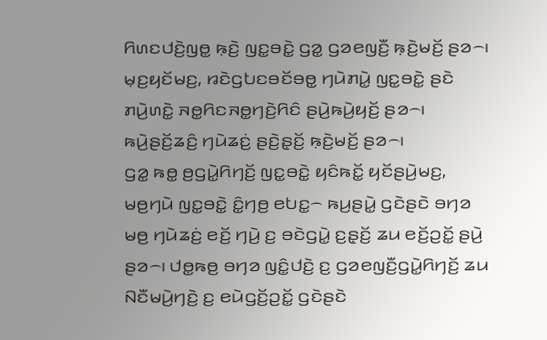ꤖꤛꤢꤓꤢꤧ꤬ꤜꤥ꤭ ꤒ꤫ꤢꤧ꤬ ꤜꤢ꤭ꤋꤢꤧ꤭ ꤞꤤ꤭ ꤞꤤꤕꤜꤢꤪ꤬ ꤒ꤫ꤢꤧ꤬ꤗꤢꤩ꤬ ꤔꤤ꤮꤯ ꤗ꤫ꤢ꤬ꤟꤢꤩꤗꤢ꤬, ꤙꤢꤧꤞꤝꤢꤋꤢꤩꤋꤥ꤭ ꤚꤣꤧꤊꤣꤧ꤭ ꤜꤢ꤭ꤋꤢꤧ꤭ ꤔꤢꤧ ꤊꤣꤧ꤬ꤛꤢꤧ꤭ ꤏꤥ꤭ꤖꤢꤏꤥ꤭ꤚꤢꤧ꤬ꤖꤢꤨ ꤔꤣꤧ꤬ꤒꤣꤧ꤬ꤟꤢꤩ꤬ ꤔꤤ꤮꤯ ꤒꤣꤧ꤬ꤔꤢꤩ꤬ꤘꤢꤨ꤬ ꤚꤣꤧꤘꤢꤦ꤬ ꤔꤢꤧ꤬ꤔ꤫ꤢꤩ꤬ ꤒ꤫ꤢꤧ꤬ꤗꤢꤩ꤬ ꤔꤤ꤮꤯
ꤞꤤ꤭ ꤒꤥ꤭ ꤥ꤬ꤞꤣꤧ꤭ꤖꤚꤢꤩ꤬ ꤜꤢ꤭ꤋꤢꤧ꤭ ꤟꤢꤨꤒꤢꤩ꤭ ꤟꤢꤩꤔꤣꤧ꤬ꤗꤢ꤬, ꤗꤥ꤬ꤚꤣꤧ ꤜꤢ꤭ꤋꤢꤧ꤭ ꤢꤨ꤭ꤚꤥ꤬ ꤕꤝꤢ꤭꤮ ꤒꤣ꤬ꤔꤣꤧ꤭ ꤞꤢꤧꤔꤢꤧ ꤋꤚꤤ ꤗꤥ꤬ ꤚꤣꤧꤘꤢꤦ꤬ ꤕꤢꤩ꤬ ꤚꤣꤧ꤬ ꤢ꤬ ꤋꤢꤧꤞꤣꤧ꤭ ꤢ꤬ꤔ꤫ꤢꤩ꤬ ꤘꤣ ꤕꤢꤩ꤬ꤑꤢꤩ꤭ ꤔꤣꤧ꤬ ꤔꤤ꤮꤯ ꤓꤥ꤭ꤒꤥ꤬ ꤋꤚꤤ ꤜꤢꤨ꤭ꤓꤢꤧ꤬ ꤢ꤬ ꤞꤤꤕꤜꤢꤪ꤬ꤞꤣꤧ꤭ꤖꤚꤢꤩ꤬ ꤘꤣ ꤡꤢꤪꤗꤣꤧ꤬ꤚꤢꤧ꤬ ꤢ꤬ ꤕꤣꤧꤞꤢꤩ꤬ꤑꤢꤩ꤭ ꤞꤢꤧꤔꤢꤧ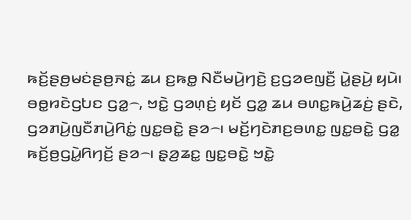ꤒꤢꤩ꤬ꤔꤥ꤬ꤗꤢꤦꤔꤥ꤬ꤏꤢꤦ꤭ ꤘꤣ ꤢ꤬ꤒꤥ꤭ ꤡꤢꤪꤗꤣꤧ꤬ꤚꤢꤧ꤬ ꤢ꤬ꤞꤤꤕꤜꤢꤪ꤬ ꤣꤧ꤭ꤔꤣꤧ꤬ ꤟꤣꤧ꤯
ꤋꤥ꤭ꤙꤢꤧꤞꤝꤢ ꤞꤤ꤭꤮, ꤠꤢꤧ꤭ ꤞꤤꤛ꤫ꤢꤦ꤬ ꤟꤢꤩ ꤞꤤ꤭ ꤘꤣ ꤋꤛꤢ꤭ꤒꤣꤧ꤬ꤘꤢꤦ꤬ ꤔꤢꤧ, ꤞꤤꤊꤣꤧ꤬ꤜꤢꤪꤊꤣꤧ꤬ꤖꤢꤦ꤭ ꤜꤢ꤭ꤋꤢꤧ꤭ ꤔꤤ꤮꤯ ꤗꤢꤩ꤬ꤚꤢꤧꤊꤢ꤬ꤋꤛꤢ꤭ ꤜꤢ꤭ꤋꤢꤧ꤭ ꤞꤤ꤭ ꤒꤢꤩ꤬ꤥ꤬ꤞꤣꤧ꤭ꤖꤚꤢꤩ꤬ ꤔꤤ꤮꤯ ꤔ꤫ꤤ꤬ꤘꤢ꤭ ꤜꤢ꤭ꤋꤢꤧ꤭ ꤠꤢꤧ꤭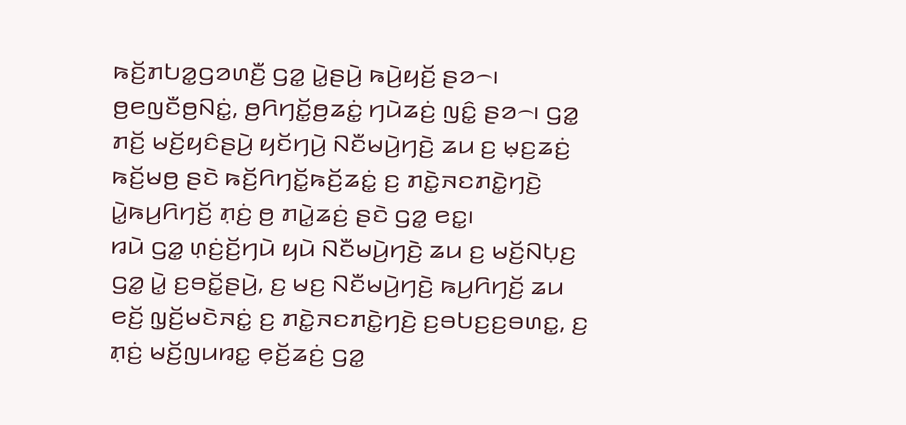ꤒꤢꤩ꤬ꤊꤝꤤ꤭ꤞꤤꤛꤢꤪ꤬ ꤞꤤ꤭ ꤣꤧ꤭ꤔꤣꤧ꤬ ꤒꤣꤧ꤬ꤟꤢꤩ꤬ ꤔꤤ꤮꤯ ꤥ꤬ꤕꤜꤢꤪꤥ꤬ꤡꤢꤦ꤭, ꤥ꤬ꤖꤚꤢꤩ꤭ꤥ꤬ꤘꤢꤦ꤭ ꤚꤣꤧꤘꤢꤦ꤬ ꤜꤢꤨ꤭ ꤔꤤ꤮꤯ ꤞꤤ꤭ ꤊꤢꤩ꤬ ꤗꤢꤩ꤬ꤟꤢꤨꤔꤣꤧ꤬ ꤟꤢꤩꤚꤣꤧ꤬ ꤡꤢꤪꤗꤣꤧ꤬ꤚꤢꤧ꤬ ꤘꤣ ꤢ꤬ ꤗ꤫ꤢ꤬ꤘꤢꤦ꤬ ꤒꤢꤩ꤬ꤗꤥ꤬ ꤔꤢꤧ ꤒꤢꤩ꤬ꤖꤚꤢꤩ꤭ꤒꤢꤩ꤬ꤘꤢꤦ꤭ ꤢ꤬ ꤊꤢꤧ꤭ꤏꤢꤊꤢꤧ꤭ꤚꤢꤧ꤬ ꤣꤧ꤭ꤒꤣ꤬ꤖꤚꤢꤩ꤬ ꤊ꤫ꤢꤦ꤬ ꤥ꤬ ꤊꤣꤧ꤭ꤘꤢꤦ꤬ ꤔꤢꤧ ꤞꤤ꤭ ꤕꤢ꤭꤯
ꤙꤣꤧ ꤞꤤ꤭ ꤛ꤫ꤢꤦ꤬ꤢꤩ꤬ꤚꤣꤧ ꤟꤣꤧ ꤡꤢꤪꤗꤣꤧ꤬ꤚꤢꤧ꤬ ꤘꤣ ꤢ꤬ ꤗꤢꤩ꤬ꤡꤝ꤫ꤢ꤬ ꤞꤤ꤭ ꤣꤧ꤭ ꤢ꤬ꤋꤢꤩ꤭ꤔꤣꤧ꤬, ꤢ꤬ ꤗꤢ꤬ ꤡꤢꤪꤗꤣꤧ꤬ꤚꤢꤧ꤬ ꤒꤣ꤬ꤖꤚꤢꤩ꤬ ꤘꤣ ꤕꤢꤩ꤬ ꤜ꤫ꤢꤩ꤬ꤗꤢꤧꤏꤢꤦ꤭ ꤢ꤬ ꤊꤢꤧ꤭ꤏꤢꤊꤢꤧ꤭ꤚꤢꤧ꤬ ꤢ꤬ꤋꤝꤢ꤬ꤢ꤬ꤋꤛꤢ꤭, ꤢ꤬ ꤊ꤫ꤢꤦ꤬ ꤗꤢꤩ꤬ꤜꤣꤙꤢ꤭ ꤕ꤫ꤢꤩ꤬ꤘꤢꤦ꤬ ꤞꤤ꤭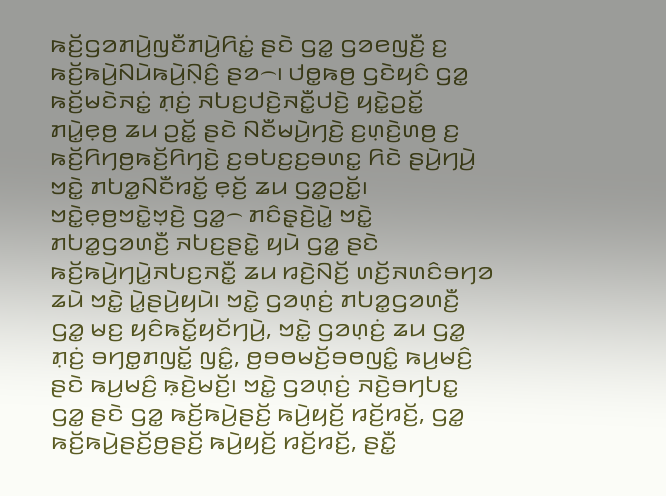ꤒꤢꤩ꤬ꤞꤤꤊꤣꤧ꤬ꤜꤢꤪꤊꤣꤧ꤬ꤖꤢꤦ꤭ ꤔꤢꤧ ꤞꤤ꤭ ꤞꤤꤕꤜꤢꤪ꤬ ꤢ꤬ ꤒꤢꤩ꤬ꤒꤣꤧ꤬ꤡꤣꤧꤒꤣꤧ꤬ꤡ꤫ꤢꤨ꤬ ꤔꤤ꤮꤯ ꤓꤥ꤭ꤒꤥ꤬ ꤞꤢꤧꤟꤢꤨ ꤞꤤ꤭ ꤒꤢꤩ꤬ꤗꤢꤧꤏꤢꤦ꤭ ꤊ꤫ꤢꤦ꤬ ꤏꤝꤢ꤬ꤓꤢꤧ꤬ꤏꤢꤪ꤭ꤓꤢꤧ꤬ ꤟꤢꤧ꤭ꤑꤢꤩ꤭ ꤊꤣꤧ꤭ꤕ꤫ꤥ꤬ ꤘꤣ ꤑꤢꤩ꤭ ꤔꤢꤧ ꤡꤢꤪꤗꤣꤧ꤬ꤚꤢꤧ꤬ ꤢ꤬ꤛ꤫ꤢꤧ꤬ꤛꤥ꤬ ꤢ꤬ ꤒꤢꤩ꤬ꤖꤚꤥ꤬ꤒꤢꤩ꤬ꤖꤚꤢꤧ꤬ ꤢ꤬ꤋꤝꤢ꤬ꤢ꤬ꤋꤛꤢ꤭ ꤖꤢꤧ ꤔꤣꤧ꤬ꤚꤣꤧ꤬ ꤠꤢꤧ꤭ ꤊꤝꤤ꤭ꤡꤢꤪꤙꤢꤩ꤭ ꤕ꤫ꤢꤩ꤬ ꤘꤣ ꤞꤤ꤭ꤑꤢꤩ꤭꤯
ꤠꤢꤧ꤭ꤕ꤫ꤥ꤬ꤠꤢꤧ꤭ꤠ꤫ꤢꤧ꤬ ꤞꤤ꤭꤮ ꤊꤢꤨꤔ꤫ꤢꤧ꤬ꤣꤧ꤭ ꤠꤢꤧ꤭ ꤊꤝꤤ꤭ꤞꤤꤛꤢꤪ꤬ ꤏꤝꤢ꤬ꤔꤢꤧ꤭ ꤟꤣꤧ ꤞꤤ꤭ ꤔꤢꤧ ꤒꤢꤩ꤬ꤒꤣꤧ꤬ꤚꤣꤧ꤭ꤏꤝꤢ꤬ꤏꤢꤪ꤭ ꤘꤣ ꤙꤢꤧ꤬ꤡꤢꤩ꤬ ꤛꤢꤩ꤬ꤏꤛꤢꤨꤋꤚꤤ ꤘꤣꤧ ꤠꤢꤧ꤭ ꤣꤧ꤭ꤔꤣꤧ꤬ꤟꤣꤧ꤯ ꤠꤢꤧ꤭ ꤞꤤꤛ꤫ꤢꤦ꤬ ꤊꤝꤤ꤭ꤞꤤꤛꤢꤪ꤬ ꤞꤤ꤭ ꤗꤢ꤬ ꤟꤢꤨꤒꤢꤩ꤭ꤟꤢꤩꤚꤣꤧ꤬, ꤠꤢꤧ꤭ ꤞꤤꤛ꤫ꤢꤦ꤬ ꤘꤣ ꤞꤤ꤭ ꤊ꤫ꤢꤦ꤬ ꤋꤚꤥ꤭ꤊꤜꤢꤩ꤭ ꤜꤢꤨ꤭, ꤥ꤬ꤋꤥꤗꤢꤩ꤬ꤋꤥꤜꤢꤨ꤭ ꤒꤣ꤬ꤗꤢꤨ꤬ ꤔꤢꤧ ꤒꤣ꤬ꤗꤢꤨ꤬ ꤒ꤫ꤢꤧ꤬ꤗꤢꤩ꤬꤯ ꤠꤢꤧ꤭ ꤞꤤꤛ꤫ꤢꤦ꤬ ꤏꤢꤧ꤬ꤋꤚꤝꤢ꤭ ꤞꤤ꤭ ꤔꤢꤧ ꤞꤤ꤭ ꤒꤢꤩ꤬ꤒꤣꤧ꤬ꤔꤢꤩ꤬ ꤒꤣꤧ꤬ꤟꤢꤩ꤬ ꤙꤢꤩ꤬ꤙꤢꤩ꤬, ꤞꤤ꤭ ꤒꤢꤩ꤬ꤒꤣꤧ꤬ꤔꤢꤩ꤬ꤥ꤬ꤔꤢꤩ꤬ ꤒꤣꤧ꤬ꤟꤢꤩ꤬ ꤙꤢꤩ꤬ꤙꤢꤩ꤬, ꤔꤢꤪ꤭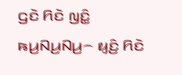ꤞꤢꤧ ꤖꤢꤧ ꤜꤢꤨ꤭ ꤒꤣ꤬ꤡꤣ꤬ꤡꤣ꤬꤮ ꤟ꤫ꤢꤨ꤬ ꤖꤢꤧ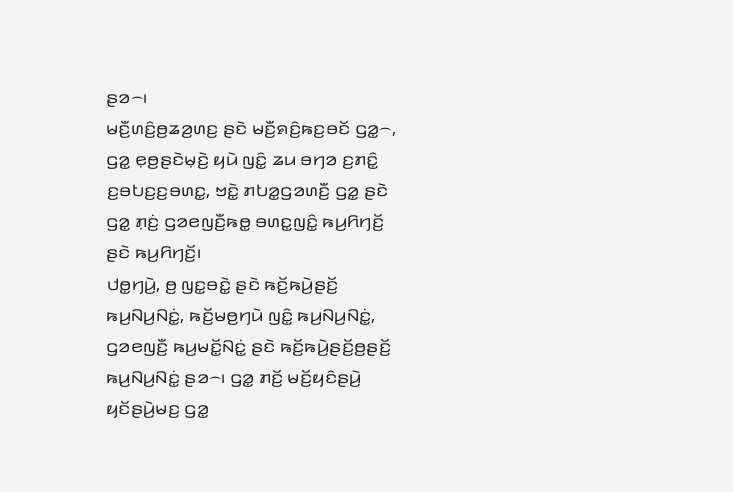ꤔꤤ꤮꤯
ꤗꤢꤪ꤬ꤛꤢꤨ꤬ꤥ꤬ꤘꤤ꤬ꤛꤢ꤬ ꤔꤢꤧ ꤗꤢꤪ꤬ꤎꤢꤨ꤬ꤒꤢ꤬ꤋꤢꤩ ꤞꤤ꤭꤮, ꤞꤤ꤭ ꤕ꤫ꤥ꤬ꤔꤢꤧꤗ꤫ꤢꤧ꤬ ꤟꤣꤧ ꤜꤢꤨ꤭ ꤘꤣ ꤋꤚꤤ ꤢ꤬ꤊꤢꤨ꤭ ꤢ꤬ꤋꤝꤢ꤬ꤢ꤬ꤋꤛꤢ꤭, ꤠꤢꤧ꤭ ꤊꤝꤤ꤭ꤞꤤꤛꤢꤪ꤬ ꤞꤤ꤭ ꤔꤢꤧ ꤞꤤ꤭ ꤊ꤫ꤢꤦ꤬ ꤞꤤꤕꤜꤢꤪ꤬ꤒꤥ꤭ ꤋꤛꤢ꤭ꤜꤢꤨ꤭ ꤒꤣ꤬ꤖꤚꤢꤩ꤬ ꤔꤢꤧ ꤒꤣ꤬ꤖꤚꤢꤩ꤬꤯
ꤓꤥ꤭ꤚꤣꤧ꤬, ꤥ꤬ ꤜꤢ꤭ꤋꤢꤧ꤭ ꤔꤢꤧ ꤒꤢꤩ꤬ꤒꤣꤧ꤬ꤔꤢꤩ꤬ ꤒꤣ꤬ꤡꤣ꤬ꤡꤢꤦ꤭, ꤒꤢꤩ꤬ꤗꤥ꤬ꤚꤣꤧ ꤜꤢꤨ꤭ ꤒꤣ꤬ꤡꤣ꤬ꤡꤢꤦ꤭, ꤞꤤꤕꤜꤢꤪ꤬ ꤒꤣ꤬ꤗꤢꤩ꤭ꤡꤢꤦ꤭ ꤔꤢꤧ ꤒꤢꤩ꤬ꤒꤣꤧ꤬ꤔꤢꤩ꤬ꤥ꤬ꤔꤢꤩ꤬ ꤒꤣ꤬ꤡꤣ꤬ꤡꤢꤦ꤭ ꤔꤤ꤮꤯ ꤞꤤ꤭ ꤊꤢꤩ꤬ ꤗꤢꤩ꤬ꤟꤢꤨꤔꤣꤧ꤬ ꤟꤢꤩꤔꤣꤧ꤬ꤗꤢ꤬ ꤞꤤ꤭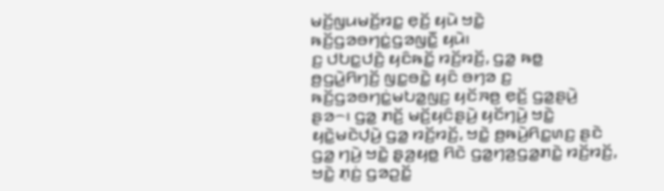ꤗꤢꤩ꤬ꤜꤣꤗꤢꤩ꤬ꤙꤢ꤭ ꤕ꤫ꤢꤩ꤬ ꤟꤣꤧ ꤠꤢꤧ꤭ ꤒꤢꤩ꤬ꤞꤤꤋꤚꤢꤦ꤭ꤞꤤꤜꤢꤪ꤭ ꤟꤣꤧ꤯
ꤢ꤬ ꤓꤝꤢ꤭ꤓꤢꤧ꤬ ꤟꤢꤨꤒꤢꤩ꤭ ꤙꤢꤩ꤬ꤙꤢꤩ꤬, ꤞꤤ꤭ ꤒꤥ꤭ ꤥ꤬ꤞꤣꤧ꤭ꤖꤚꤢꤩ꤬ ꤜꤢ꤭ꤋꤢꤧ꤭ ꤟꤢꤨ ꤋꤚꤤ ꤢ꤬ ꤒꤢꤩ꤬ꤞꤤꤋꤚꤢꤦ꤭ꤗꤝꤤ꤭ꤜꤢ꤬ ꤟꤢꤩꤏꤥ꤬ ꤕ꤫ꤢꤩ꤬ ꤞꤤ꤭ꤔꤣꤧ꤬ ꤔꤤ꤮꤯ ꤞꤤ꤭ ꤊꤢꤩ꤬ ꤗꤢꤩ꤬ꤟꤢꤨꤔꤣꤧ꤬ ꤟꤢꤩꤚꤣꤧ꤬ ꤠꤢꤧ꤭ ꤟꤢꤧ꤭ꤗꤢꤧꤓ꤫ꤣꤧ꤬ ꤞꤤ꤭ ꤙꤢꤩ꤬ꤙꤢꤩ꤬, ꤠꤢꤧ꤭ ꤥ꤬ꤒꤣꤧ꤬ꤖꤢ꤭ꤛꤢ꤬ ꤔꤢꤧ ꤞꤤ꤭ ꤚꤣꤧ꤬ ꤠꤢꤧ꤭ ꤔ꤫ꤤ꤬ꤟꤥ꤭ ꤖꤢꤧ ꤞꤤ꤭ꤚꤤ꤬ꤞꤤ꤭ꤊꤢꤧ꤭ ꤙꤢꤩ꤬ꤙꤢꤩ꤬, ꤠꤢꤧ꤭ ꤊ꤫ꤢꤦ꤬ ꤞꤤꤑꤢꤩ꤭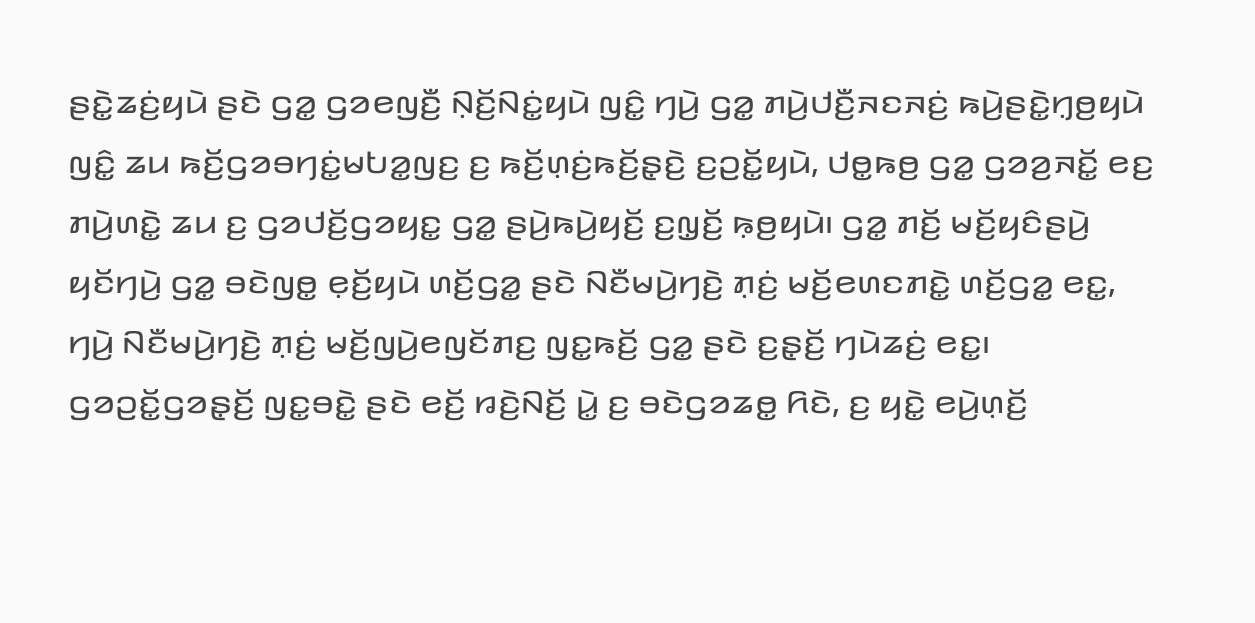ꤔꤢꤧ꤭ꤘꤢꤦ꤬ꤟꤣꤧ ꤔꤢꤧ ꤞꤤ꤭ ꤞꤤꤕꤜꤢꤪ꤬ ꤡ꤫ꤢꤩ꤬ꤡꤢꤦ꤭ꤟꤣꤧ ꤜꤢꤨ꤭ ꤚꤣꤧ꤬ ꤞꤤ꤭ ꤊꤣꤧ꤬ꤓꤢꤪ꤬ꤏꤢꤏꤢꤦ꤬ ꤒꤣꤧ꤬ꤔꤢꤧ꤭ꤚ꤫ꤥ꤬ꤟꤣꤧ ꤜꤢꤨ꤭ ꤘꤣ ꤒꤢꤩ꤬ꤞꤤꤋꤚꤢꤦ꤭ꤗꤝꤤ꤭ꤜꤢ꤬ ꤢ꤬ ꤒꤢꤩ꤬ꤛ꤫ꤢꤦ꤬ꤒꤢꤩ꤬ꤔ꤫ꤢꤧ꤬ ꤢ꤬ꤑꤢꤩ꤭ꤟꤣꤧ, ꤓꤥ꤭ꤒꤥ꤬ ꤞꤤ꤭ ꤞꤤꤤ꤬ꤏꤢꤩ꤭ ꤕꤢ꤬ ꤊꤣꤧ꤬ꤛꤢꤧ꤭ ꤘꤣ ꤢ꤬ ꤞꤤꤓꤢꤩ꤬ꤞꤤꤟꤢ꤭ ꤞꤤ꤭ ꤔꤣꤧ꤬ꤒꤣꤧ꤬ꤟꤢꤩ꤬ ꤢ꤬ꤜ꤫ꤢꤩ꤬ ꤒ꤫ꤥ꤬ꤟꤣꤧ꤯ ꤞꤤ꤭ ꤊꤢꤩ꤬ ꤗꤢꤩ꤬ꤟꤢꤨꤔꤣꤧ꤬ ꤟꤢꤩꤚꤣꤧ꤬ ꤞꤤ꤭ ꤋꤢꤧꤜꤥ꤭ ꤕ꤫ꤢꤩ꤬ꤟꤣꤧ ꤛꤢꤩ꤬ꤞꤤ꤭ ꤔꤢꤧ ꤡꤢꤪꤗꤣꤧ꤬ꤚꤢꤧ꤬ ꤊ꤫ꤢꤦ꤬ ꤗꤢꤩ꤬ꤕꤛꤢꤊꤢꤧ꤭ ꤛꤢꤩ꤬ꤞꤤ꤭ ꤕꤢ꤭, ꤚꤣꤧ꤬ ꤡꤢꤪꤗꤣꤧ꤬ꤚꤢꤧ꤬ ꤊ꤫ꤢꤦ꤬ ꤗꤢꤩ꤬ꤜꤣꤧ꤬ꤕꤜꤢꤩꤊꤢ꤬ ꤜꤢ꤭ꤒꤢꤩ꤬ ꤞꤤ꤭ ꤔꤢꤧ ꤢ꤬ꤔ꤫ꤢꤩ꤬ ꤚꤣꤧꤘꤢꤦ꤬ ꤕꤢ꤭꤯
ꤞꤤꤑꤢꤩ꤭ꤞꤤꤔ꤫ꤢꤩ꤬ ꤜꤢ꤭ꤋꤢꤧ꤭ ꤔꤢꤧ ꤕꤢꤩ꤬ ꤙꤢꤧ꤬ꤡꤢꤩ꤬ ꤣꤧ꤭ ꤢ꤬ ꤋꤢꤧꤞꤤꤘꤥ꤭ ꤖꤢꤧ, ꤢ꤬ ꤟꤢꤧ꤭ ꤕꤣꤧ꤬ꤛ꤫ꤢꤩ꤬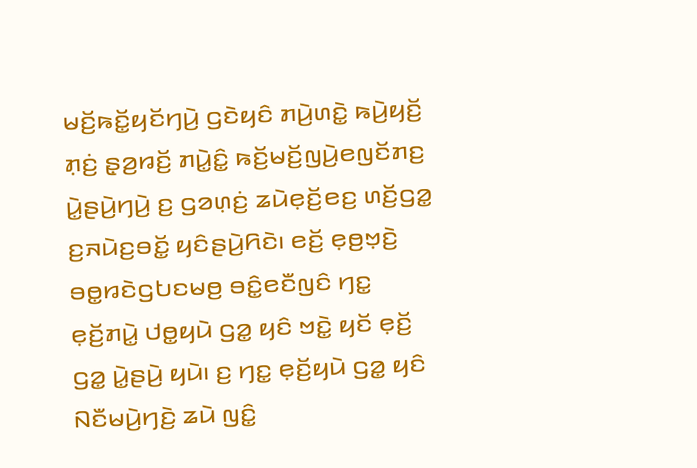ꤗꤢꤩ꤬ꤒꤢꤩ꤭ꤟꤢꤩꤚꤣꤧ꤬ ꤞꤢꤧꤟꤢꤨ ꤊꤣꤧ꤬ꤛꤢꤧ꤭ ꤒꤣꤧ꤬ꤟꤢꤩ꤬ ꤊ꤫ꤢꤦ꤬ ꤔ꤫ꤤ꤬ꤙꤢꤩ꤬ ꤊꤣꤧ꤭ꤢꤨ꤭ ꤒꤢꤩ꤬ꤗꤢꤩ꤬ꤜꤣꤧ꤬ꤕꤜꤢꤩꤊꤢ꤬ ꤣꤧ꤭ꤔꤣꤧ꤬ꤚꤣꤧ꤬ ꤢ꤬ ꤞꤤꤛ꤫ꤢꤦ꤬ ꤘꤣꤧꤕ꤫ꤢꤩ꤬ꤕꤢ꤬ ꤛꤢꤩ꤬ꤞꤤ꤭ ꤢ꤬ꤏꤣꤧꤢ꤬ꤋꤢꤩ꤭ ꤟꤢꤨꤔꤣꤧ꤬ꤖꤢꤧ꤯ ꤕꤢꤩ꤬ ꤕ꤫ꤥ꤬ꤠ꤫ꤢꤧ꤬ ꤋꤥ꤭ꤙꤢꤧꤞꤝꤢꤗꤥ꤬ ꤋꤢꤨ꤭ꤕꤢꤪꤜꤢꤨ ꤚꤢ꤭ ꤕ꤫ꤢꤩ꤬ꤊꤣꤧ꤭ ꤓꤥ꤭ꤟꤣꤧ ꤞꤤ꤭ ꤟꤢꤨ ꤠꤢꤧ꤭ ꤟꤢꤩ ꤕ꤫ꤢꤩ꤬ ꤞꤤ꤭ ꤣꤧ꤭ꤔꤣꤧ꤬ ꤟꤣꤧ꤯ ꤢ꤬ ꤚꤢ꤭ ꤕ꤫ꤢꤩ꤬ꤟꤣꤧ ꤞꤤ꤭ ꤟꤢꤨ ꤡꤢꤪꤗꤣꤧ꤬ꤚꤢꤧ꤬ ꤘꤣꤧ ꤜꤢꤨ꤭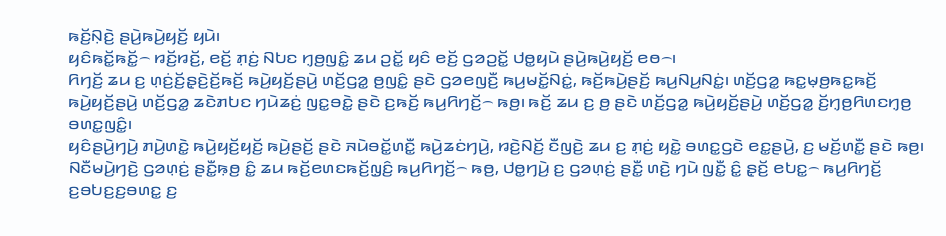ꤒꤢꤩ꤬ꤡ꤫ꤢꤧ꤬ ꤔꤣꤧ꤬ꤒꤣꤧ꤬ꤟꤢꤩ꤬ ꤟꤣꤧ꤯
ꤟꤢꤨꤒꤢꤩ꤭ꤒꤢꤩ꤭꤮ ꤙꤢꤩ꤬ꤙꤢꤩ꤬, ꤕꤢꤩ꤬ ꤊ꤫ꤢꤦ꤬ ꤡꤝꤢ ꤚ꤫ꤥ꤬ꤜꤢꤨ꤭ ꤘꤣ ꤑꤢꤩ꤭ ꤟꤢꤨ ꤕꤢꤩ꤬ ꤞꤤꤑꤢꤩ꤭ ꤓꤥ꤭ꤟꤣꤧ ꤔꤣꤧ꤬ꤒꤣꤧ꤬ꤟꤢꤩ꤬ ꤕꤥ꤮꤯
ꤖꤚꤢꤩ꤬ ꤘꤣ ꤢ꤬ ꤛ꤫ꤢꤦ꤬ꤢꤩ꤬ꤔ꤫ꤢꤧ꤬ꤢꤩ꤬ꤒꤢꤩ꤬ ꤒꤣꤧ꤬ꤟꤢꤩ꤬ꤔꤣꤧ꤬ ꤛꤢꤩ꤬ꤞꤤ꤭ ꤥ꤬ꤜꤢꤨ꤭ ꤔꤢꤧ ꤞꤤꤕꤜꤢꤪ꤬ ꤒꤣ꤬ꤗꤢꤩ꤭ꤡꤢꤦ꤭, ꤒꤢꤩ꤬ꤒꤣꤧ꤬ꤔꤢꤩ꤬ ꤒꤣ꤬ꤡꤣ꤬ꤡꤢꤦ꤭꤯ ꤛꤢꤩ꤬ꤞꤤ꤭ ꤒꤢ꤭ꤗ꤫ꤥ꤬ꤒꤢ꤭ꤒꤢꤩ꤬ ꤒꤣꤧ꤬ꤟꤢꤩ꤬ꤔꤣꤧ꤬ ꤛꤢꤩ꤬ꤞꤤ꤭ ꤘꤢꤧꤊꤝꤢ ꤚꤣꤧꤘꤢꤦ꤬ ꤜꤢ꤭ꤋꤢꤧ꤭ ꤔꤢꤧ ꤢ꤬ꤒꤢꤩ꤬ ꤒꤣ꤬ꤖꤚꤢꤩ꤬꤮ ꤒꤥ꤬꤯ ꤒꤢꤩ꤬ ꤘꤣ ꤢ꤬ ꤥ꤬ ꤔꤢꤧ ꤛꤢꤩ꤬ꤞꤤ꤭ ꤒꤣꤧ꤬ꤟꤢꤩ꤬ꤔꤣꤧ꤬ ꤛꤢꤩ꤬ꤞꤤ꤭ ꤢꤩ꤬ꤚ꤫ꤥ꤬ꤖꤛꤢꤚ꤫ꤥ꤬ ꤋꤛꤢ꤭ꤜꤢꤨ꤭꤯
ꤟꤢꤨꤔꤣꤧ꤬ꤚꤣꤧ꤬ ꤊꤣꤧ꤬ꤛꤢꤧ꤭ ꤒꤣꤧ꤬ꤟꤢꤩ꤬ꤟꤢꤩ꤬ ꤒꤣꤧ꤬ꤔꤢꤩ꤬ ꤔꤢꤧ ꤏꤣꤧꤋꤢꤩ꤭ꤛꤢꤪ꤭ ꤒꤣꤧ꤬ꤘꤢꤦꤚꤣꤧ꤬, ꤙꤢꤧ꤬ꤡꤢꤩ꤬ ꤢꤪꤜꤢꤧ꤬ ꤘꤣ ꤢ꤬ ꤊ꤫ꤢꤦ꤬ ꤟꤢꤧ꤭ ꤋꤛꤢ꤭ꤞꤢꤧ ꤕꤢ꤭ꤔꤣꤧ꤬, ꤢ꤬ ꤗꤢꤩ꤬ꤛꤢꤪ꤭ ꤔꤢꤧ ꤒꤥ꤬꤯ ꤡꤢꤪꤗꤣꤧ꤬ꤚꤢꤧ꤬ ꤞꤤꤛ꤫ꤢꤦ꤬ ꤔꤢꤪ꤭ꤒ꤫ꤥ꤬ ꤢꤨ꤭ ꤘꤣ ꤒꤢꤩ꤬ꤕꤛꤢꤒꤢꤩ꤬ꤜ꤫ꤢꤨ꤬ ꤒꤣ꤬ꤖꤚꤢꤩ꤬꤮ ꤒꤥ꤬, ꤓꤥ꤭ꤚꤣꤧ꤬ ꤢ꤬ ꤞꤤꤛ꤫ꤢꤦ꤬ ꤔꤢꤪ꤭ ꤛꤢꤧ꤬ ꤚꤣꤧ ꤜꤢꤪ꤭ ꤢꤨ꤭ ꤔ꤫ꤢꤩ꤬ ꤕꤝꤢ꤭꤮ ꤒꤣ꤬ꤖꤚꤢꤩ꤬ ꤢ꤬ꤋꤝꤢ꤬ꤢ꤬ꤋꤛꤢ꤭ ꤢ꤬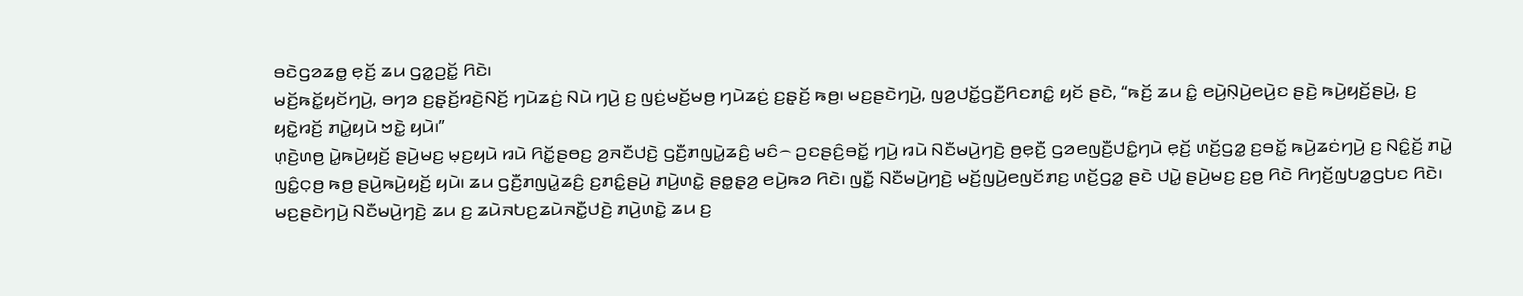ꤋꤢꤧꤞꤤꤘꤥ꤭ ꤕ꤫ꤢꤩ꤬ ꤘꤣ ꤞꤤ꤭ꤑꤢꤩ꤭ ꤖꤢꤧ꤯
ꤗꤢꤩ꤬ꤒꤢꤩ꤭ꤟꤢꤩꤚꤣꤧ꤬, ꤋꤚꤤ ꤢ꤬ꤔ꤫ꤢꤩ꤬ꤙꤢꤧ꤬ꤡꤢꤩ꤬ ꤚꤣꤧꤘꤢꤦ꤬ ꤡꤣꤧ ꤚꤣꤧ꤬ ꤢ꤬ ꤜꤢꤦ꤬ꤗꤢꤩ꤬ꤗꤥ꤬ ꤚꤣꤧꤘꤢꤦ꤬ ꤢ꤬ꤔ꤫ꤢꤩ꤬ ꤒꤥ꤬꤯ ꤗꤢ꤬ꤔꤢꤧꤚꤣꤧ꤬, ꤜꤤ꤬ꤓꤢꤩ꤭ꤞꤢꤪ꤬ꤖꤢꤊꤢꤨ꤭ ꤟꤢꤩ ꤔꤢꤧ, “ꤒꤢꤩ꤬ ꤘꤣ ꤢꤨ꤭ ꤕꤣꤧ꤬ꤡ꤫ꤣꤧ꤬ꤕꤣꤧ꤬ꤢ ꤔꤢꤧ꤬ ꤒꤣꤧ꤬ꤟꤢꤩ꤬ꤔꤣꤧ꤬, ꤢ꤬ ꤟꤢꤧ꤭ꤙꤢꤩ꤬ ꤊꤣꤧ꤭ꤟꤣꤧ ꤠꤢꤧ꤭ ꤟꤣꤧ꤯”
ꤛ꤫ꤢꤧ꤬ꤛꤥ꤬ ꤣꤧ꤭ꤒꤣꤧ꤬ꤟꤢꤩ꤬ ꤔꤣꤧ꤬ꤗꤢ꤬ ꤗ꤫ꤢ꤬ꤟꤣꤧ ꤙꤣꤧ ꤖꤢꤩ꤭ꤔꤥꤢ꤬ ꤤ꤬ꤏꤢꤪꤓꤢꤧ꤬ ꤞꤢꤪ꤬ꤊꤜꤣꤧ꤭ꤘꤢꤨ꤬ ꤗꤢꤨ꤮ ꤑꤢꤔꤢꤨ꤬ꤋꤢꤩ꤭ ꤚꤣꤧ꤬ ꤙꤣꤧ ꤡꤢꤪꤗꤣꤧ꤬ꤚꤢꤧ꤬ ꤥ꤬ꤕ꤫ꤢꤪ꤬ ꤞꤤꤕꤜꤢꤪ꤬ꤓꤢꤨ꤭ꤚꤣꤧ ꤕ꤫ꤢꤩ꤬ ꤛꤢꤩ꤬ꤞꤤ꤭ ꤢ꤬ꤋꤢꤩ꤭ ꤒꤣꤧ꤬ꤘꤢꤦꤚꤣꤧ꤬ ꤢ꤬ ꤡꤢꤨ꤭ꤢꤩ꤬ ꤊꤣꤧ꤭ ꤜꤢꤨ꤭ꤍ꤫ꤥ꤬ ꤒꤥ꤬ ꤔꤣꤧ꤬ꤒꤣꤧ꤬ꤟꤢꤩ꤬ ꤟꤣꤧ꤯ ꤘꤣ ꤞꤢꤪ꤬ꤊꤜꤣꤧ꤭ꤘꤢꤨ꤬ ꤢ꤬ꤊꤢꤨ꤭ꤔꤣꤧ꤬ ꤊꤣꤧ꤬ꤛꤢꤧ꤭ ꤔꤥ꤭ꤔ꤫ꤤ꤬ ꤕꤣꤧ꤬ꤒꤤ ꤖꤢꤧ꤯ ꤜꤢꤪ꤭ ꤡꤢꤪꤗꤣꤧ꤬ꤚꤢꤧ꤬ ꤗꤢꤩ꤬ꤜꤣꤧ꤬ꤕꤜꤢꤩꤊꤢ꤬ ꤛꤢꤩ꤬ꤞꤤ꤭ ꤔꤢꤧ ꤓꤣꤧ꤭ ꤔꤣꤧ꤬ꤗꤢ꤬ ꤢ꤬ꤥ꤬ ꤖꤢꤧ ꤖꤚꤢꤩ꤬ꤜꤝꤤ꤭ꤞꤝꤢ ꤖꤢꤧ꤯
ꤗꤢ꤬ꤔꤢꤧꤚꤣꤧ꤬ ꤡꤢꤪꤗꤣꤧ꤬ꤚꤢꤧ꤬ ꤘꤣ ꤢ꤬ ꤘꤣꤧꤏꤝꤢ꤬ꤘꤣꤧꤏꤢꤪ꤭ꤓꤢꤧ꤬ ꤊꤣꤧ꤬ꤛꤢꤧ꤭ ꤘꤣ ꤢ꤬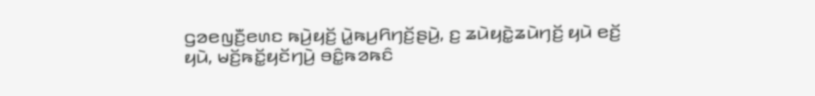ꤞꤤꤕꤜꤢꤪ꤬ꤕꤛꤢ ꤒꤣꤧ꤬ꤟꤢꤩ꤬ ꤣꤧ꤭ꤒꤣ꤬ꤖꤚꤢꤩ꤬ꤔꤣꤧ꤬, ꤢ꤬ ꤘꤣꤧꤟꤢꤧ꤭ꤘꤣꤧꤚꤢꤩ꤬ ꤟꤣꤧ ꤕꤢꤩ꤬ ꤟꤣꤧ, ꤗꤢꤩ꤬ꤒꤢꤩ꤭ꤟꤢꤩꤚꤣꤧ꤬ ꤋꤢꤨ꤭ꤒꤤꤒꤢꤨ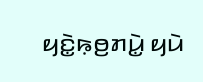ꤟꤢꤧ꤭ꤒ꤫ꤥ꤬ꤊꤣꤧ꤭ ꤟꤣꤧ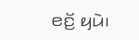ꤕꤢꤩ꤬ ꤟꤣꤧ꤯